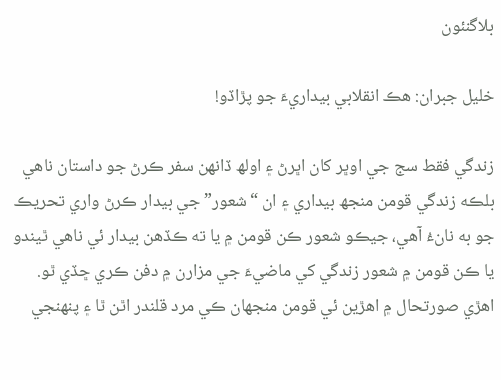بلاگنئون

خليل جبران: هڪ انقلابي بيداريءَ جو پڙاڏو!

زندگي فقط سج جي اوڀر کان اڀرڻ ۽ اولھ ڏانهن سفر ڪرڻ جو داستان ناهي بلڪه زندگي قومن منجھ بيداري ۽ ان “شعور” جي بيدار ڪرڻ واري تحريڪ جو به نانءُ آهي، جيڪو شعور ڪن قومن ۾ يا ته ڪڏهن بيدار ئي ناهي ٿيندو يا ڪن قومن ۾ شعور زندگي کي ماضيءَ جي مزارن ۾ دفن ڪري ڇڏي ٿو. اهڙي صورتحال ۾ اهڙين ئي قومن منجهان ڪي مرد قلندر اٿن ٿا ۽ پنهنجي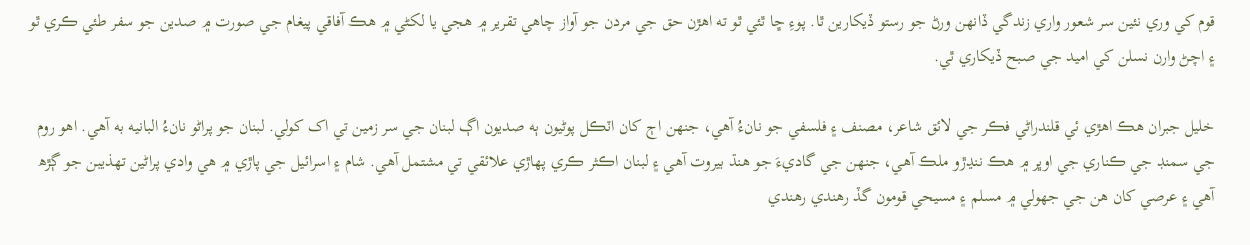قوم کي وري نئين سر شعور واري زندگي ڏانهن ورڻ جو رستو ڏيکارين ٿا. پوءِ ڇا ٿئي ٿو ته اهڙن حق جي مردن جو آواز چاهي تقرير ۾ هجي يا لکڻي ۾ هڪ آفاقي پيغام جي صورت ۾ صدين جو سفر طئي ڪري ٿو ۽ اچڻ وارن نسلن کي اميد جي صبح ڏيکاري ٿي.

خليل جبران هڪ اهڙي ئي قلندراڻي فڪر جي لائق شاعر، مصنف ۽ فلسفي جو نانءُ آهي، جنهن اڄ کان اٽڪل پوڻيون ٻه صديون اڳ لبنان جي سر زمين تي اک کولي. لبنان جو پراڻو نانءُ البانيه به آهي. اهو روم جي سمنڊ جي ڪناري جي اوڀر ۾ هڪ ننڍڙو ملڪ آهي، جنهن جي گاديءَ جو هنڌ بيروت آهي ۽ لبنان اڪثر ڪري پهاڙي علائقي تي مشتمل آهي. شام ۽ اسرائيل جي پاڙي ۾ هي وادي پراڻين تهذيبن جو ڳڙھ آهي ۽ عرصي کان هن جي جهولي ۾ مسلم ۽ مسيحي قومون گڏ رهندي رهندي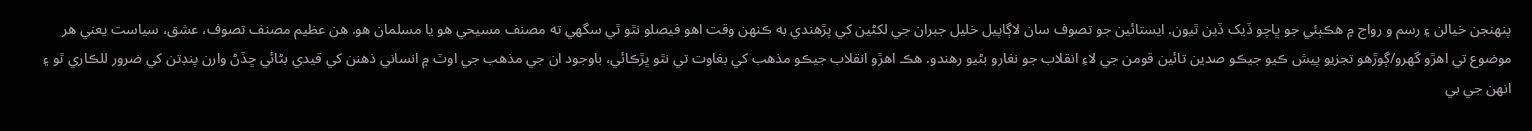پنهنجن خيالن ۽ رسم و رواج ۾ هڪٻئي جو ڀاچو ڏيک ڏين ٿيون. ايستائين جو تصوف سان لاڳاپيل خليل جبران جي لکڻين کي پڙهندي به ڪنهن وقت اهو فيصلو نٿو ٿي سگهي ته مصنف مسيحي هو يا مسلمان هو. هن عظيم مصنف تصوف، عشق، سياست يعني هر موضوع تي اهڙو گهرو/ڳوڙهو تجزيو پيش ڪيو جيڪو صدين تائين قومن جي لاءِ انقلاب جو نغارو بڻيو رهندو. هڪ اهڙو انقلاب جيڪو مذهب کي بغاوت تي نٿو ڀڙڪائي، باوجود ان جي مذهب جي اوٽ ۾ انساني ذهنن کي قيدي بڻائي ڇڏڻ وارن پنڊتن کي ضرور للڪاري ٿو ۽ انهن جي بي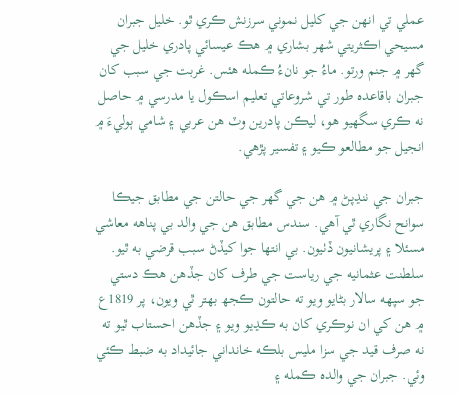عملي تي انهن جي کليل نموني سرزنش ڪري ٿو. خليل جبران مسيحي اڪثريتي شهر بشاري ۾ هڪ عيسائي پادري خليل جي گهر ۾ جنم ورتو. ماءُ جو نانءُ ڪمله هئس. غربت جي سبب کان جبران باقاعده طور تي شروعاتي تعليم اسڪول يا مدرسي ۾ حاصل نه ڪري سگهيو هو، ليڪن پادرين وٽ هن عربي ۽ شامي ٻوليءَ ۾ انجيل جو مطالعو ڪيو ۽ تفسير پڙهي.

جبران جي ننڍپڻ ۾ هن جي گهر جي حالتن جي مطابق جيڪا سوانح نگاري ٿي آهي. سندس مطابق هن جي والد بي پناهه معاشي مسئلا ۽ پريشانيون ڏٺيون. بي انتها جوا کيڏڻ سبب قرضي به ٿيو. سلطنت عثمانيه جي رياست جي طرف کان جڏهن هڪ دستي جو سپهه سالار بڻايو ويو ته حالتون ڪجھ بهتر ٿي ويون، پر 1819ع ۾ هن کي ان نوڪري کان به ڪڍيو ويو ۽ جڏهن احستاب ٿيو ته نه صرف قيد جي سزا مليس بلڪه خانداني جائيداد به ضبط ڪئي وئي. جبران جي والده ڪمله ۽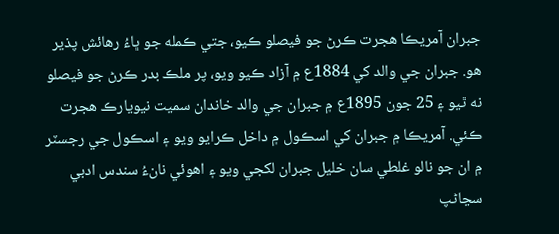جبران آمريڪا هجرت ڪرڻ جو فيصلو ڪيو، جتي ڪمله جو ڀاءُ رهائش پذير هو. جبران جي والد کي 1884ع ۾ آزاد ڪيو ويو، پر ملڪ بدر ڪرڻ جو فيصلو نه ٿيو ۽ 25 جون 1895ع ۾ جبران جي والد خاندان سميت نيويارڪ هجرت ڪئي. آمريڪا ۾ جبران کي اسڪول ۾ داخل ڪرايو ويو ۽ اسڪول جي رجسٽر ۾ ان جو نالو غلطي سان خليل جبران لکجي ويو ۽ اهوئي نانءُ سندس ادبي سڃاڻپ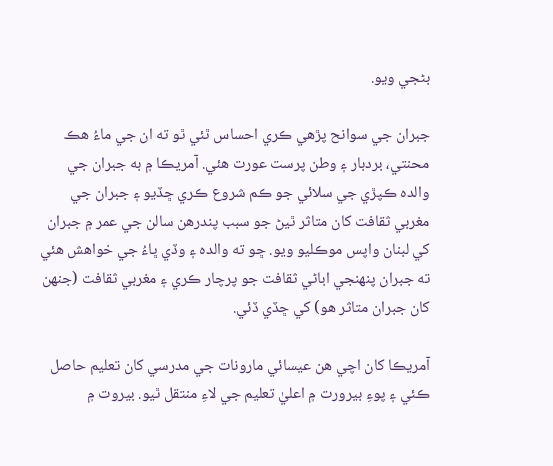بڻجي ويو.

جبران جي سوانح پڙهي ڪري احساس ٿئي ٿو ته ان جي ماءُ هڪ محنتي، بردبار ۽ وطن پرست عورت هئي. آمريڪا ۾ به جبران جي والده ڪپڙي جي سلائي جو ڪم شروع ڪري ڇڏيو ۽ جبران جي مغربي ثقافت کان متاثر ٿيڻ جو سبب پندرهن سالن جي عمر ۾ جبران کي لبنان واپس موڪليو ويو. ڇو ته والده ۽ وڏي ڀاءُ جي خواهش هئي ته جبران پنهنجي اباڻي ثقافت جو پرچار ڪري ۽ مغربي ثقافت (جنهن کان جبران متاثر هو) کي ڇڏي ڏئي.

آمريڪا کان اچي هن عيسائي مارونات جي مدرسي کان تعليم حاصل ڪئي ۽ پوءِ بيرورت ۾ اعليٰ تعليم جي لاءِ منتقل ٿيو. بيروت ۾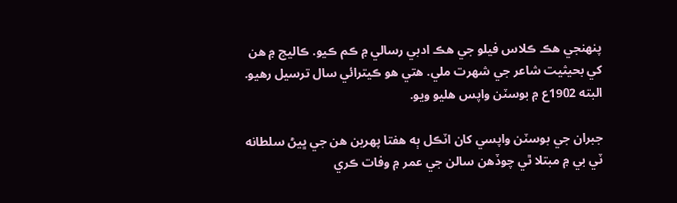پنهنجي هڪ ڪلاس فيلو جي هڪ ادبي رسالي ۾ ڪم ڪيو. ڪاليج ۾ هن کي بحيثيت شاعر جي شهرت ملي. هتي هو ڪيترائي سال ترسيل رهيو. البته 1902ع ۾ بوسٽن واپس هليو ويو.

جبران جي بوسٽن واپسي کان اٽڪل ٻه هفتا پهرين هن جي ڀيڻ سلطانه ٽي بي ۾ مبتلا ٿي چوڏهن سالن جي عمر ۾ وفات ڪري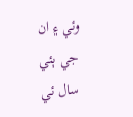وئي ۽ ان جي ٻئي سال ئي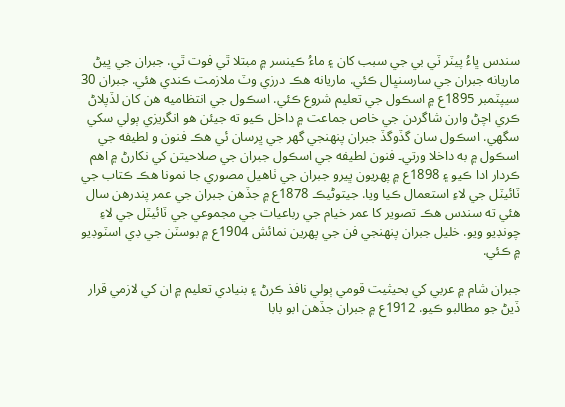سندس ڀاءُ پيٽر ٽي بي جي سبب کان ۽ ماءُ ڪينسر ۾ مبتلا ٿي فوت ٿي. جبران جي ڀيڻ ماريانه جبران جي سارسنڀال ڪئي. ماريانه هڪ درزي وٽ ملازمت ڪندي هئي. جبران 30 سيپٽمبر 1895ع ۾ اسڪول جي تعليم شروع ڪئي. اسڪول جي انتظاميه هن کان لڏپلاڻ ڪري اچڻ وارن شاگردن جي خاص جماعت ۾ داخل ڪيو ته جيئن هو انگريزي ٻولي سکي سگهي. اسڪول سان گڏوگڏ جبران پنهنجي گهر جي ڀرسان ئي هڪ فنون و لطيفه جي اسڪول ۾ به داخلا ورتي۔ فنون لطيفه جي اسڪول جبران جي صلاحيتن کي نکارڻ ۾ اهم ڪردار ادا ڪيو ۽ 1898ع ۾ پهريون ڀيرو جبران جي ٺاهيل مصوري جا نمونا هڪ ڪتاب جي ٽائيٽل جي لاءِ استعمال ڪيا ويا. جيتوڻيڪ 1878ع ۾ جڏهن جبران جي عمر پندرهن سال هئي ته سندس هڪ تصوير کا عمر خيام جي رباعيات جي مجموعي جي ٽائيٽل جي لاءِ چونڊيو ويو. خليل جبران پنهنجي فن جي پهرين نمائش 1904ع ۾ بوسٽن جي ڊي اسٽوڊيو ۾ ڪئي.

جبران شام ۾ عربي کي بحيثيت قومي ٻولي نافذ ڪرڻ ۽ بنيادي تعليم ۾ ان کي لازمي قرار ڏيڻ جو مطالبو ڪيو. 1912ع ۾ جبران جڏهن ابو بابا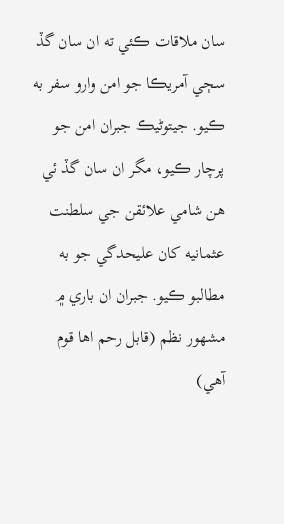سان ملاقات ڪئي ته ان سان گڏ سڄي آمريڪا جو امن وارو سفر به ڪيو. جيتوڻيڪ جبران امن جو پرچار ڪيو، مگر ان سان گڏ ئي هن شامي علائقن جي سلطنت عثمانيه کان عليحدگي جو به مطالبو ڪيو. جبران ان باري ۾ مشهور نظم (قابل رحم اها قوم آهي)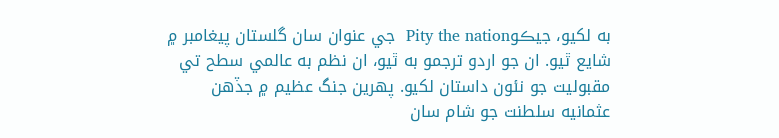به لکيو، جيڪوPity the nation  جي عنوان سان گلستان پيغامبر ۾ شايع ٿيو. ان جو اردو ترجمو به ٿيو، ان نظم به عالمي سطح تي مقبوليت جو نئون داستان لکيو. پهرين جنگ عظيم ۾ جڏهن عثمانيه سلطنت جو شام سان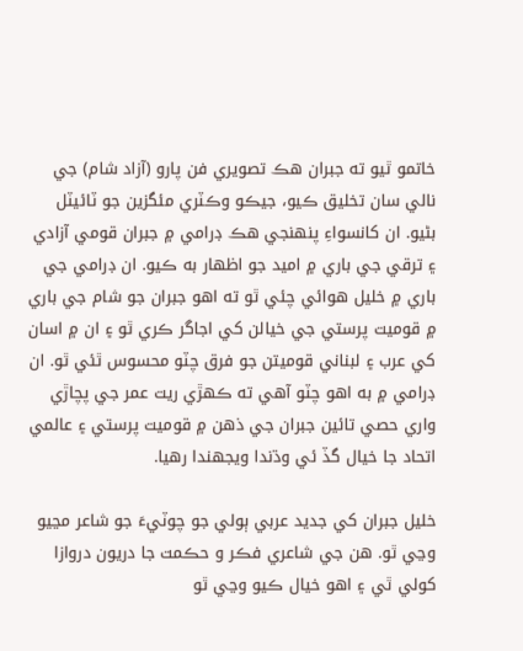خاتمو ٿيو ته جبران هڪ تصويري فن پارو (آزاد شام) جي نالي سان تخليق ڪيو، جيڪو وڪٽري مئگزين جو ٽائيٽل بڻيو. ان کانسواءِ پنهنجي هڪ ڊرامي ۾ جبران قومي آزادي ۽ ترقي جي باري ۾ اميد جو اظهار به ڪيو. ان ڊرامي جي باري ۾ خليل هوائي چئي ٿو ته اهو جبران جو شام جي باري ۾ قوميت پرستي جي خيالن کي اجاگر ڪري ٿو ۽ ان ۾ اسان کي عرب ۽ لبناني قوميتن جو فرق چٽو محسوس ٿئي ٿو. ان ڊرامي ۾ به اهو چٽو آهي ته ڪهڙي ريت عمر جي پچاڙي واري حصي تائين جبران جي ذهن ۾ قوميت پرستي ۽ عالمي اتحاد جا خيال گڏ ئي وڌندا ويجهندا رهيا.

خليل جبران کي جديد عربي ٻولي جو چوٽيءَ جو شاعر مڃيو وڃي ٿو. هن جي شاعري فڪر و حڪمت جا دريون دروازا کولي ٿي ۽ اهو خيال ڪيو وڃي ٿو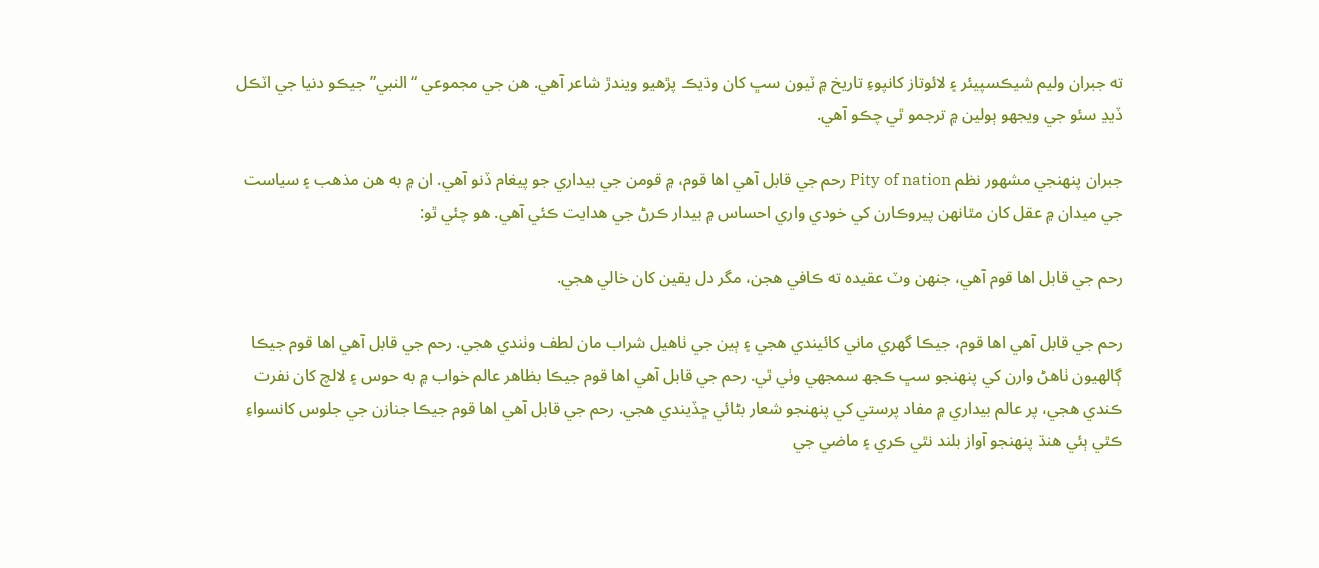ته جبران وليم شيڪسپيئر ۽ لائوتاز کانپوءِ تاريخ ۾ ٽيون سڀ کان وڌيڪ پڙهيو ويندڙ شاعر آهي. هن جي مجموعي “النبي” جيڪو دنيا جي اٽڪل ڏيڍ سئو جي ويجهو ٻولين ۾ ترجمو ٿي چڪو آهي.

جبران پنهنجي مشهور نظم Pity of nation رحم جي قابل آهي اها قوم، ۾ قومن جي بيداري جو پيغام ڏنو آهي. ان ۾ به هن مذهب ۽ سياست جي ميدان ۾ عقل کان مٿانهن پيروڪارن کي خودي واري احساس ۾ بيدار ڪرڻ جي هدايت ڪئي آهي. هو چئي ٿو:

رحم جي قابل اها قوم آهي، جنهن وٽ عقيده ته ڪافي هجن، مگر دل يقين کان خالي هجي.

رحم جي قابل آهي اها قوم، جيڪا گهري ماني کائيندي هجي ۽ ٻين جي ٺاهيل شراب مان لطف وٺندي هجي. رحم جي قابل آهي اها قوم جيڪا ڳالهيون ٺاهڻ وارن کي پنهنجو سڀ ڪجھ سمجهي وٺي ٿي. رحم جي قابل آهي اها قوم جيڪا بظاهر عالم خواب ۾ به حوس ۽ لالچ کان نفرت ڪندي هجي، پر عالم بيداري ۾ مفاد پرستي کي پنهنجو شعار بڻائي ڇڏيندي هجي. رحم جي قابل آهي اها قوم جيڪا جنازن جي جلوس کانسواءِ ڪٿي ٻئي هنڌ پنهنجو آواز بلند نٿي ڪري ۽ ماضي جي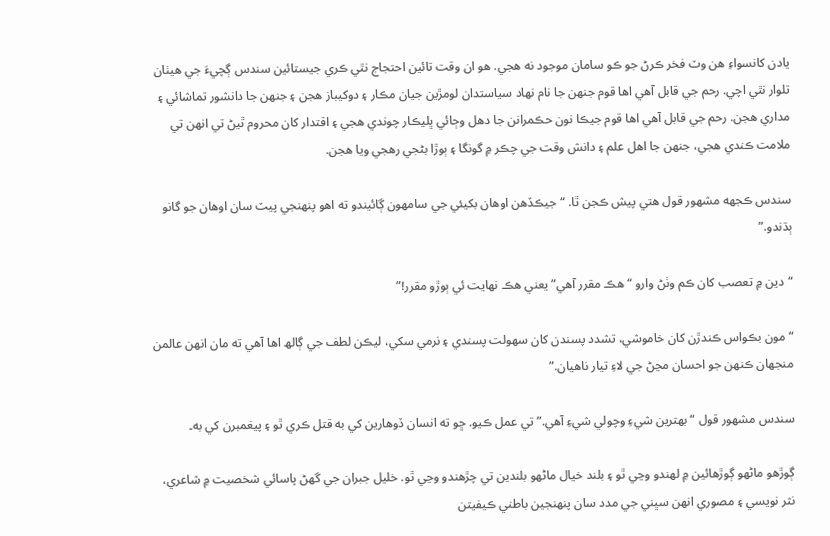يادن کانسواءِ هن وٽ فخر ڪرڻ جو ڪو سامان موجود نه هجي. هو ان وقت تائين احتجاج نٿي ڪري جيستائين سندس ڳچيءَ جي هيٺان تلوار نٿي اچي. رحم جي قابل آهي اها قوم جنهن جا نام نهاد سياستدان لومڙين جيان مڪار ۽ دوکيباز هجن ۽ جنهن جا دانشور تماشائي ۽ مداري هجن. رحم جي قابل آهي اها قوم جيڪا نون حڪمرانن جا دهل وڄائي ڀليڪار چوندي هجي ۽ اقتدار کان محروم ٿيڻ تي انهن تي ملامت ڪندي هجي، جنهن جا اهل علم ۽ دانش وقت جي چڪر ۾ گونگا ۽ ٻوڙا بڻجي رهجي ويا هجن.

سندس ڪجهه مشهور قول هتي پيش ڪجن ٿا. “جيڪڏهن اوهان بکيئي جي سامهون ڳائيندو ته اهو پنهنجي پيٽ سان اوهان جو گانو ٻڌندو.”

“دين ۾ تعصب کان ڪم وٺڻ وارو “هڪ مقرر آهي” يعني هڪ نهايت ئي ٻوڙو مقرر!”

“مون بڪواس ڪندڙن کان خاموشي، تشدد پسندن کان سهولت پسندي ۽ نرمي سکي، ليڪن لطف جي ڳالھ اها آهي ته مان انهن عالمن منجهان ڪنهن جو احسان مڃڻ جي لاءِ تيار ناهيان.”

سندس مشهور قول “بهترين شيءِ وچولي شيءِ آهي.” تي عمل ڪيو. ڇو ته انسان ڏوهارين کي به قتل ڪري ٿو ۽ پيغمبرن کي به۔

ڳوڙهو ماڻهو ڳوڙهائين ۾ لهندو وڃي ٿو ۽ بلند خيال ماڻهو بلندين تي چڙهندو وڃي ٿو. خليل جبران جي گهڻ پاسائي شخصيت ۾ شاعري، نثر نويسي ۽ مصوري انهن سڀني جي مدد سان پنهنجين باطني ڪيفيتن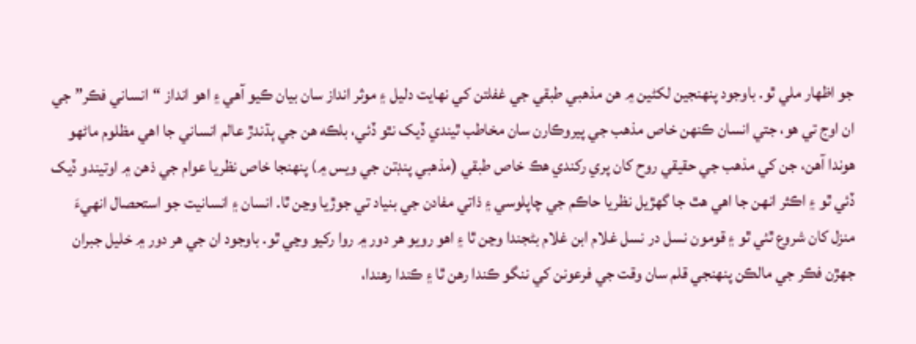جو اظهار ملي ٿو. باوجود پنهنجين لکڻين ۾ هن مذهبي طبقي جي غفلتن کي نهايت دليل ۽ موثر انداز سان بيان ڪيو آهي ۽ اهو انداز “انساني فڪر” جي ان اوج تي هو، جتي انسان ڪنهن خاص مذهب جي پيروڪارن سان مخاطب ٿيندي ڏيک نٿو ڏئي، بلڪه هن جي ٻڌندڙ عالم انساني جا اهي مظلوم ماڻهو هوندا آهن، جن کي مذهب جي حقيقي روح کان پري رکندي هڪ خاص طبقي (مذهبي پنڊتن جي ويس ۾) پنهنجا خاص نظريا عوام جي ذهن ۾ اوتيندو ڏيک ڏئي ٿو ۽ اڪثر انهن جا اهي هٿ جا گهڙيل نظريا حاڪم جي چاپلوسي ۽ ذاتي مفادن جي بنياد تي جوڙيا وڃن ٿا. انسان ۽ انسانيت جو استحصال انهيءَ منزل کان شروع ٿئي ٿو ۽ قومون نسل در نسل غلام ابن غلام بڻجندا وڃن ٿا ۽ اهو رويو هر دور ۾ روا رکيو وڃي ٿو. باوجود ان جي هر دور ۾ خليل جبران جهڙن فڪر جي مالڪن پنهنجي قلم سان وقت جي فرعونن کي ننگو ڪندا رهن ٿا ۽ ڪندا رهندا،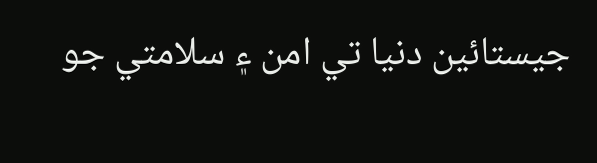جيستائين دنيا تي امن ۽ سلامتي جو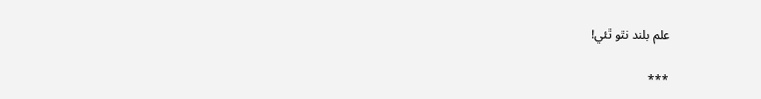علم بلند نٿو ٿئي!

***